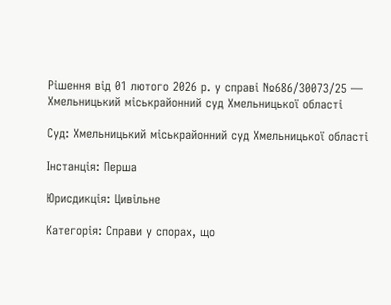Рішення від 01 лютого 2026 р. у справі №686/30073/25 — Хмельницький міськрайонний суд Хмельницької області

Суд: Хмельницький міськрайонний суд Хмельницької області

Інстанція: Перша

Юрисдикція: Цивільне

Категорія: Справи у спорах, що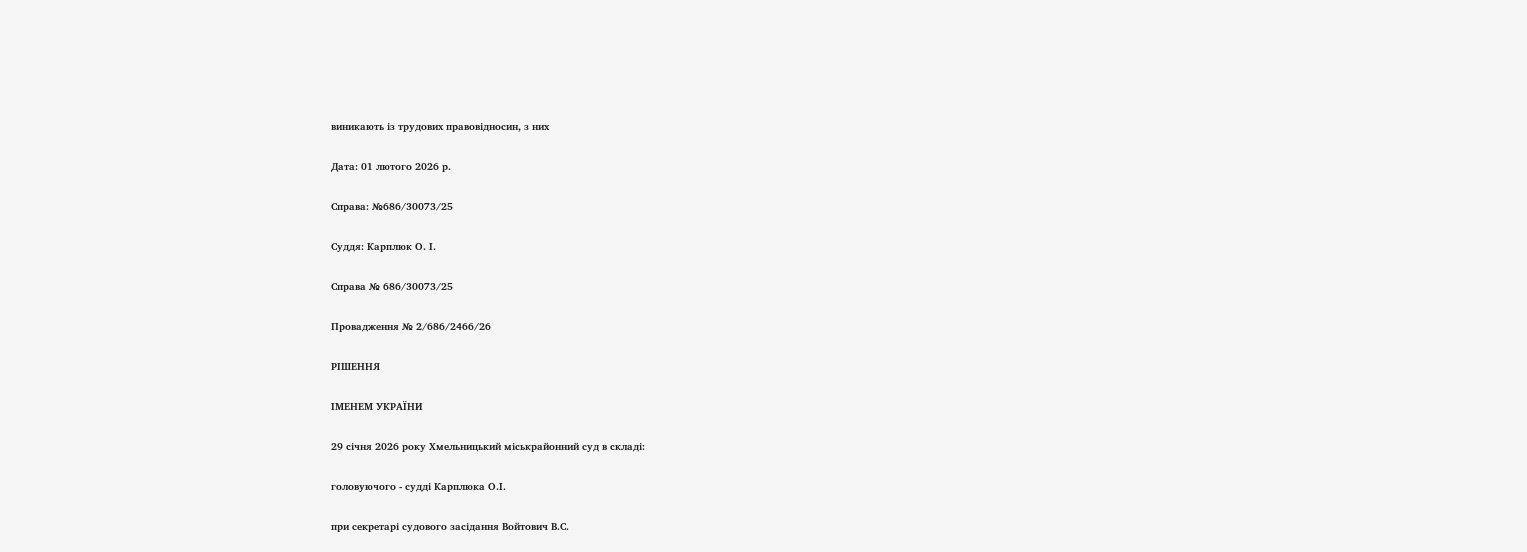виникають із трудових правовідносин, з них

Дата: 01 лютого 2026 р.

Справа: №686/30073/25

Суддя: Карплюк О. І.

Справа № 686/30073/25

Провадження № 2/686/2466/26

РІШЕННЯ

ІМЕНЕМ УКРАЇНИ

29 січня 2026 року Хмельницький міськрайонний суд в складі:

головуючого - судді Карплюка О.І.

при секретарі судового засідання Войтович В.С.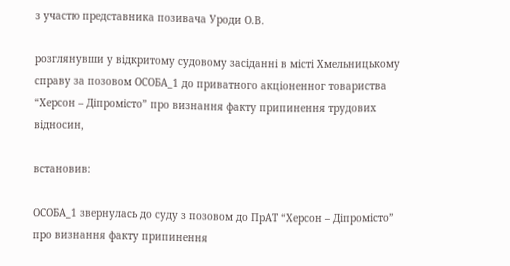з участю представника позивача Уроди О.В.

розглянувши у відкритому судовому засіданні в місті Хмельницькому справу за позовом ОСОБА_1 до приватного акціоненног товариства “Херсон – Діпромісто” про визнання факту припинення трудових відносин,

встановив:

ОСОБА_1 звернулась до суду з позовом до ПрАТ “Херсон – Діпромісто” про визнання факту припинення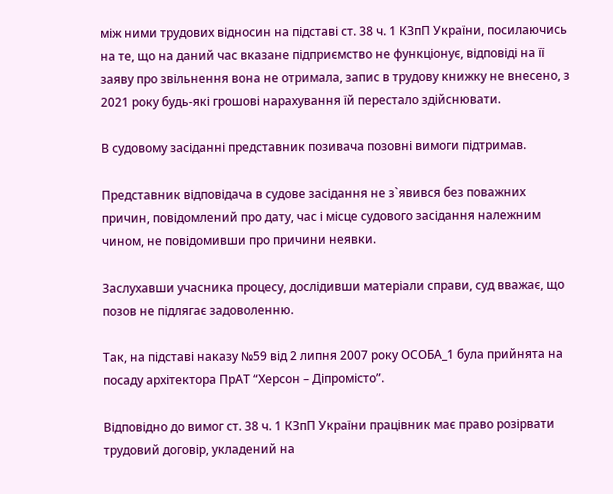між ними трудових відносин на підставі ст. 38 ч. 1 КЗпП України, посилаючись на те, що на даний час вказане підприємство не функціонує, відповіді на її заяву про звільнення вона не отримала, запис в трудову книжку не внесено, з 2021 року будь-які грошові нарахування їй перестало здійснювати.

В судовому засіданні представник позивача позовні вимоги підтримав.

Представник відповідача в судове засідання не з`явився без поважних причин, повідомлений про дату, час і місце судового засідання належним чином, не повідомивши про причини неявки.

Заслухавши учасника процесу, дослідивши матеріали справи, суд вважає, що позов не підлягає задоволенню.

Так, на підставі наказу №59 від 2 липня 2007 року ОСОБА_1 була прийнята на посаду архітектора ПрАТ “Херсон – Діпромісто”.

Відповідно до вимог ст. 38 ч. 1 КЗпП України працівник має право розірвати трудовий договір, укладений на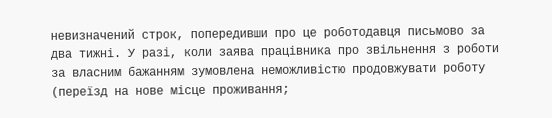невизначений строк, попередивши про це роботодавця письмово за два тижні. У разі, коли заява працівника про звільнення з роботи за власним бажанням зумовлена неможливістю продовжувати роботу (переїзд на нове місце проживання;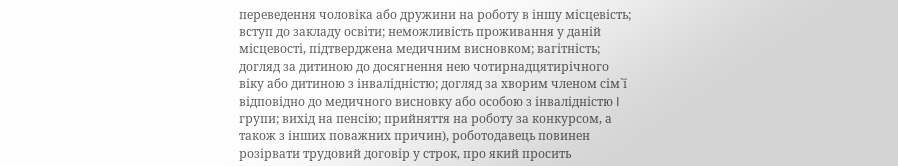переведення чоловіка або дружини на роботу в іншу місцевість; вступ до закладу освіти; неможливість проживання у даній місцевості, підтверджена медичним висновком; вагітність; догляд за дитиною до досягнення нею чотирнадцятирічного віку або дитиною з інвалідністю; догляд за хворим членом сім`ї відповідно до медичного висновку або особою з інвалідністю I групи; вихід на пенсію; прийняття на роботу за конкурсом, а також з інших поважних причин), роботодавець повинен розірвати трудовий договір у строк, про який просить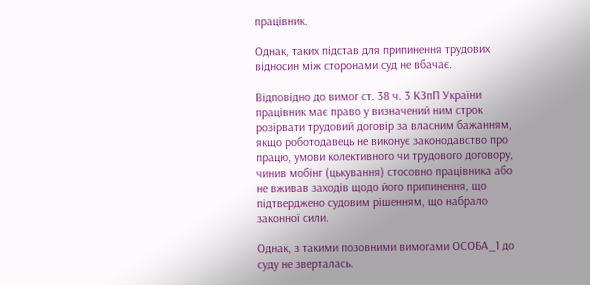працівник.

Однак, таких підстав для припинення трудових відносин між сторонами суд не вбачає.

Відповідно до вимог ст. 38 ч. 3 КЗпП України працівник має право у визначений ним строк розірвати трудовий договір за власним бажанням, якщо роботодавець не виконує законодавство про працю, умови колективного чи трудового договору, чинив мобінг (цькування) стосовно працівника або не вживав заходів щодо його припинення, що підтверджено судовим рішенням, що набрало законної сили.

Однак, з такими позовними вимогами ОСОБА_1 до суду не зверталась.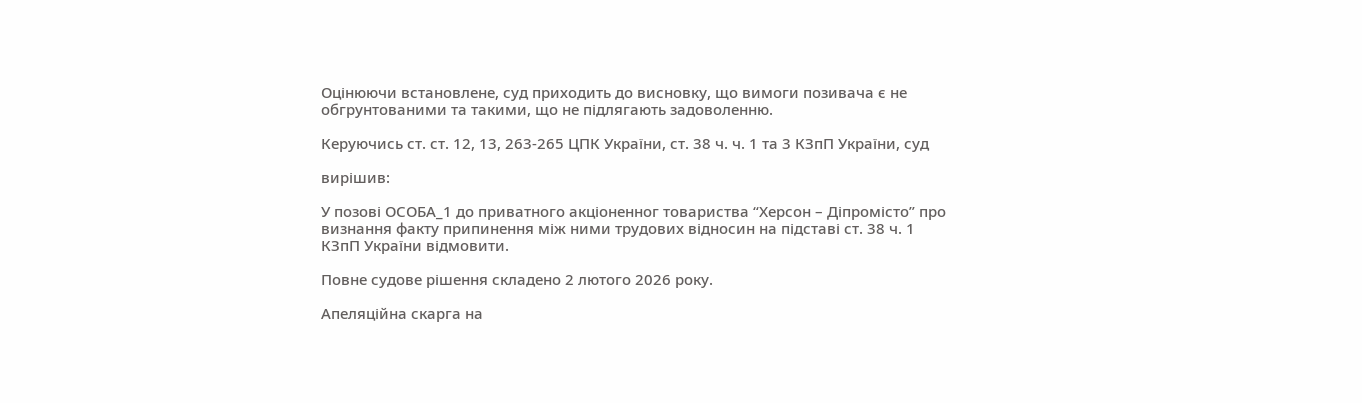Оцінюючи встановлене, суд приходить до висновку, що вимоги позивача є не обгрунтованими та такими, що не підлягають задоволенню.

Керуючись ст. ст. 12, 13, 263-265 ЦПК України, ст. 38 ч. ч. 1 та 3 КЗпП України, суд

вирішив:

У позові ОСОБА_1 до приватного акціоненног товариства “Херсон – Діпромісто” про визнання факту припинення між ними трудових відносин на підставі ст. 38 ч. 1 КЗпП України відмовити.

Повне судове рішення складено 2 лютого 2026 року.

Апеляційна скарга на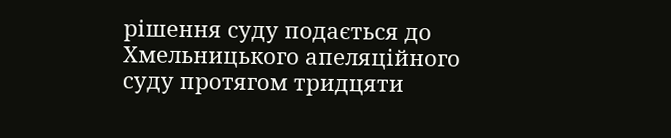рішення суду подається до Хмельницького апеляційного суду протягом тридцяти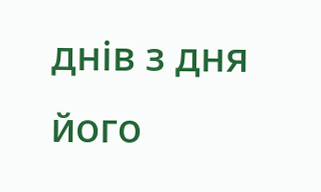днів з дня його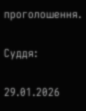проголошення.

Суддя:

29.01.2026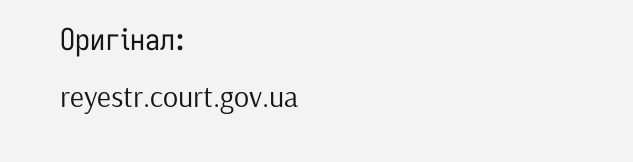Оригінал: reyestr.court.gov.ua